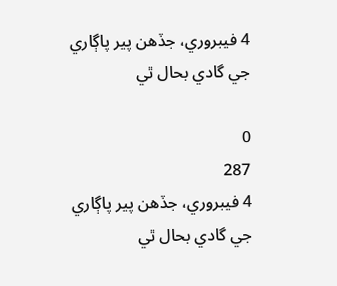4 فيبروري، جڏهن پير پاڳاري جي گادي بحال ٿي

0
287
4 فيبروري، جڏهن پير پاڳاري جي گادي بحال ٿي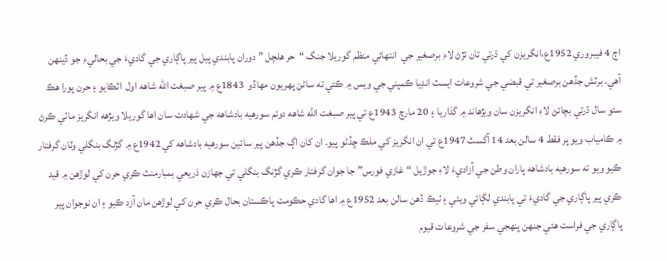اڄ 4 فيبروري 1952ع،انگريزن کي ڌرتي تان تڙڻ لاءِ برصغير جي  انتهائي منظم گوريلا جنگ “حر هلچل ” دوران پابندي پيل پير پاڳاري جي گاديءَ جي بحاليءِ جو ڏينهن آهي. برٽش جڏهن برصغير تي قبضي جي شروعات ايسٽ انڊيا ڪمپني جي ويس ۾ ڪئي ته ساڻن پهريون مهاڏو  1843ع ۾ پير صبغت الله شاهه اول  اٽڪايو ۽ حرن پورا هڪ سئو سال ڌرتي بچائڻ لاءِ انگريزن سان ويڙهاند ۾ گذاريا ۽ 20 مارچ 1943ع تي پير صبغت الله شاهه دوئم سورهيه بادشاهه جي شهادت سان اها گوريلا ويڙهه انگريز ماٺي ڪرڻ ۾ ڪامياب ويو پر فقط 4 سالن بعد 14 آگسٽ 1947ع تي ان انگريز کي ملڪ ڇڏڻو پيو. ان کان اڳ جڏهن پير سائين سورهيه بادشاهه کي 1942ع ۾ گڙنگ بنگلي وٽان گرفتار ڪيو ويو ته سورهيه بادشاهه پاران وطن جي آزاديءَ لاءِ جوڙيل “ غازي فورس” جا جوان گرفتار ڪري گڙنگ بنگلي تي جهازن ذريعي بمبارمنٽ ڪري حرن کي لوڙهن ۾ قيد ڪري پير پاڳاري جي گاديءَ تي پابندي لڳائي ويئي ۽ ٺيڪ ڏهن سالن بعد 1952ع ۾ اها گادي حڪومت پاڪستان بحال ڪري حرن کي لوڙهن مان آزد ڪيو ۽ ان نوجوان پير پاڳاري جي فراست هئي جنهن پنهجي سفر جي شروعات قيوم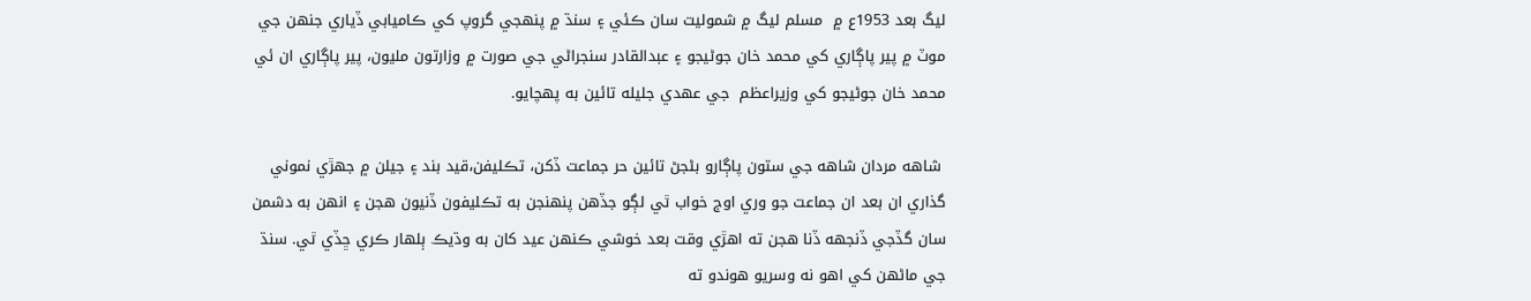ليگ بعد 1953ع ۾  مسلم ليگ ۾ شموليت سان ڪئي ۽ سنڌ ۾ پنهجي گروپ کي ڪاميابي ڏياري جنهن جي موٽ ۾ پير پاڳاري کي محمد خان جوڻيجو ۽ عبدالقادر سنجراڻي جي صورت ۾ وزارتون مليون، پير پاڳاري ان ئي  محمد خان جوڻيجو کي وزيراعظم  جي عهدي جليله تائين به پهچايو.

 شاهه مردان شاهه جي ستون پاڳارو بڻجڻ تائين حر جماعت ڏکن، تڪليفن،قيد بند ۽ جيلن ۾ جهڙي نموني گذاري ان بعد ان جماعت جو وري اوج خواب ٿي لڳو جڏهن پنهنجن به تڪليفون ڏنيون هجن ۽ انهن به دشمن سان گڏجي ڏنجھه ڏنا هجن ته اهڙي وقت بعد خوشي ڪنهن عيد کان به وڌيڪ ٻلهار ڪري ڇڏي ٿي. سنڌ جي ماڻهن کي اهو نه وسريو هوندو ته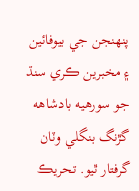پنهنجن جي بيوفائين ۽ مخبرين ڪري سنڌ جو سورهيه بادشاهه گڙنگ بنگلي وٽان گرفتار ٿيو. تحريڪ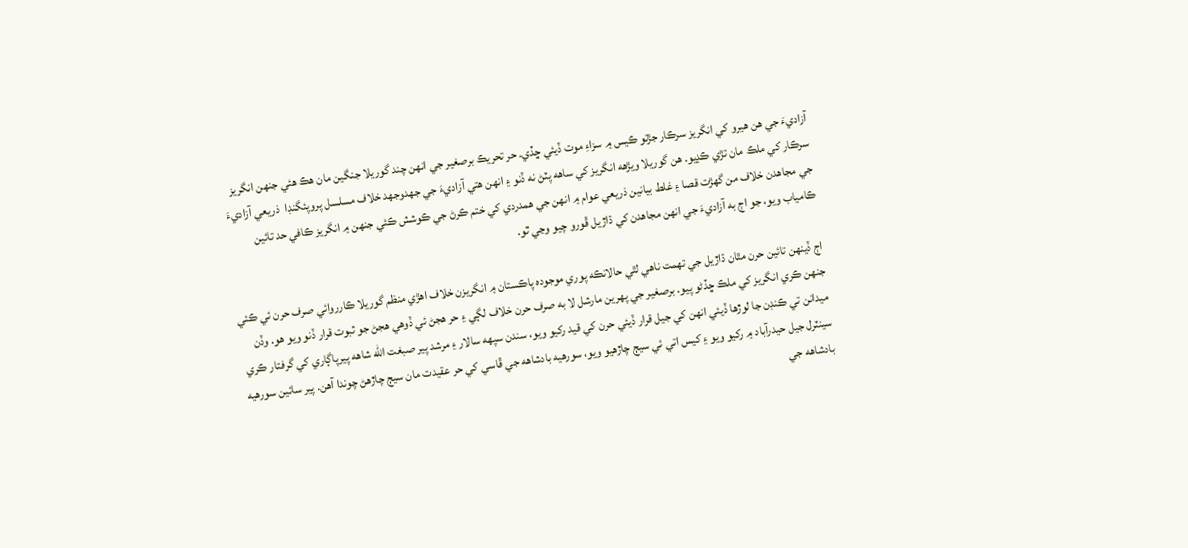آزاديءَ جي هن هيرو کي انگريز سرڪار جڙتو ڪيس ۾ سزاءِ موت ڏيئي ڇڏي. حر تحريڪ برصغير جي انهن چند گوريلا جنگين مان هڪ هئي جنهن انگريز سرڪار کي ملڪ مان تڙي ڪڍيو. هن گوريلا ويڙهه انگريز کي ساهه پٽڻ نه ڏنو ۽ انهن هتي آزاديءَ جي جهدوجهد خلاف مسلسل پروپئگنڊا  ذريعي آزاديءَ جي مجاهدن خلاف من گھڙت قصا ۽ غلط بيانين ذريعي عوام ۾ انهن جي همدردي کي ختم ڪرڻ جي ڪوشش ڪئي جنهن ۾ انگريز ڪافي حد تائين ڪامياب ويو، جو اڄ به آزاديءَ جي انهن مجاهدن کي ڌاڙيل ڦورو چيو وڃي ٿو.

اڄ ڏينهن تائين حرن مٿان ڌاڙيل جي تهمت ناهي لٿي حالانڪه پوري موجوده پاڪستان ۾ انگريزن خلاف اهڙي منظم گوريلا ڪارروائي صرف حرن ئي ڪئي جنهن ڪري انگريز کي ملڪ ڇڏڻو پيو. برصغير جي پهرين مارشل لا به صرف حرن خلاف لڳي ۽ حر هجڻ ئي ڏوهي هجڻ جو ثبوت قرار ڏنو ويو هو. وڏن ميدانن تي ڪنڊن جا لوڙها ڏيئي انهن کي جيل قرار ڏيئي حرن کي قيد رکيو ويو، سندن سپهه سالار ۽ مرشد پير صبغت الله شاهه پيرپاڳاري کي گرفتار ڪري سينٽرل جيل حيدرآباد ۾ رکيو ويو ۽ کيس اتي ئي سيڄ چاڙهيو ويو، سورهيه بادشاهه جي ڦاسي کي حر عقيدت مان سيڄ چاڙهڻ چوندا آهن. پير سائين سورهيه بادشاهه جي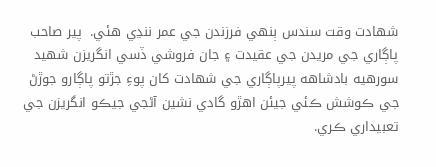شهادت وقت سندس ٻنهي فرزندن جي عمر ننڍي هئي.  پير صاحب پاڳاري جي مريدن جي عقيدت ۽ جان فروشي ڏسي انگريزن شهيد سورهيه بادشاهه پيرپاڳاري جي شهادت کان پوءِ جڙتو پاڳارو جوڙڻ جي ڪوشش ڪئي جيئن اهڙو گادي نشين آڻجي جيڪو انگريزن جي تعبيداري ڪري.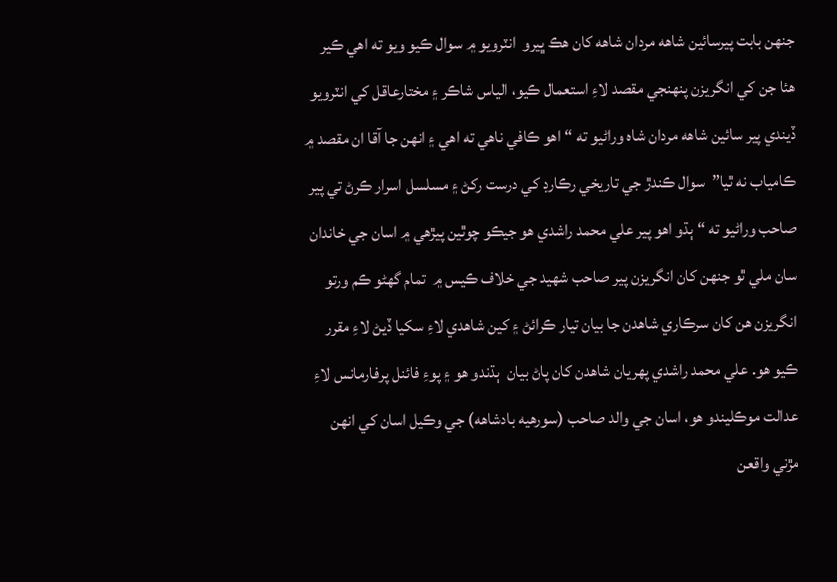جنهن بابت پيرسائين شاهه مردان شاهه کان هڪ ڀيرو  انٽرويو ۾ سوال ڪيو ويو ته اهي ڪير هئا جن کي انگريزن پنهنجي مقصد لاءِ استعمال ڪيو، الياس شاڪر ۽ مختارعاقل کي انٽرويو ڏيندي پير سائين شاهه مردان شاه وراڻيو ته “اهو ڪافي ناهي ته اهي ۽ انهن جا آقا ان مقصد ۾ ڪامياب نه ٿيا”  سوال ڪندڙ جي تاريخي رڪارڊ کي درست رکڻ ۽ مسلسل اسرار ڪرڻ تي پير صاحب وراڻيو ته “ ٻڌو اهو پير علي محمد راشدي هو جيڪو چوٿين پيڙهي ۾ اسان جي خاندان سان ملي ٿو جنهن کان انگريزن پير صاحب شهيد جي خلاف ڪيس ۾  تمام گهڻو ڪم ورتو انگريزن هن کان سرڪاري شاهدن جا بيان تيار ڪرائڻ ۽ کين شاهدي لاءِ سکيا ڏيڻ لاءِ مقرر ڪيو هو. علي محمد راشدي پهريان شاهدن کان پاڻ بيان  ٻڌندو هو ۽ پوءِ فائنل پرفارمانس لاءِ  عدالت موڪليندو هو، اسان جي والد صاحب (سورهيه بادشاهه) جي وڪيل اسان کي انهن مڙني واقعن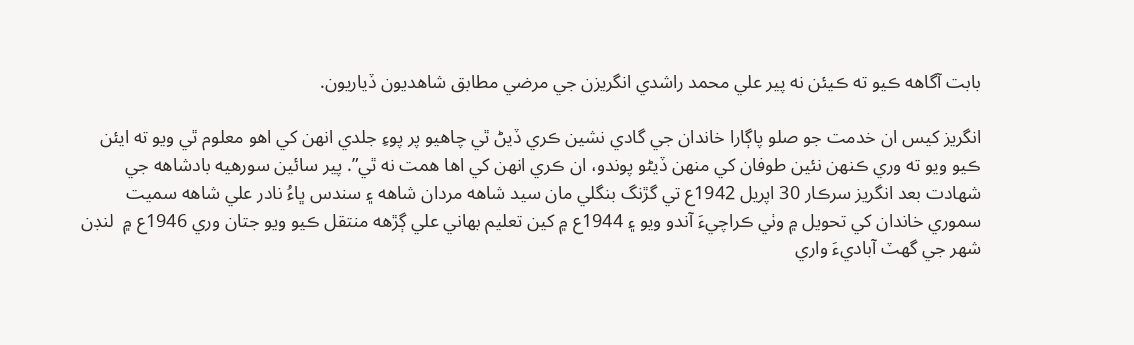بابت آگاهه ڪيو ته ڪيئن نه پير علي محمد راشدي انگريزن جي مرضي مطابق شاهديون ڏياريون.

انگريز کيس ان خدمت جو صلو پاڳارا خاندان جي گادي نشين ڪري ڏيڻ ٿي چاهيو پر پوءِ جلدي انهن کي اهو معلوم ٿي ويو ته ايئن ڪيو ويو ته وري ڪنهن نئين طوفان کي منهن ڏيڻو پوندو، ان ڪري انهن کي اها همت نه ٿي”. پير سائين سورهيه بادشاهه جي شهادت بعد انگريز سرڪار 30 اپريل 1942ع تي گڙنگ بنگلي مان سيد شاهه مردان شاهه ۽ سندس ڀاءُ نادر علي شاهه سميت سموري خاندان کي تحويل ۾ وٺي ڪراچيءَ آندو ويو ۽ 1944ع ۾ کين تعليم بهاني علي ڳڙهه منتقل ڪيو ويو جتان وري 1946ع ۾  لنڊن شهر جي گھٽ آباديءَ واري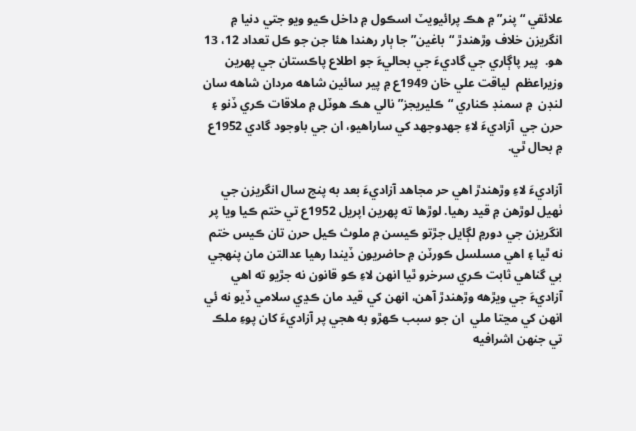علائقي “پنر” ۾ هڪ پرائيويٽ اسڪول ۾ داخل ڪيو ويو جتي دنيا ۾ انگريزن خلاف وڙهندڙ “باغين” جا ٻار رهندا هئا جن جو ڪل تعداد 12، 13 هو.  پير پاڳاري جي گاديءَ جي بحاليءَ جو اطلاع پاڪستان جي پهرين وزيراعظم  لياقت علي خان 1949ع ۾ پير سائين شاهه مردان شاهه سان لنڊن  ۾ سمنڊ ڪناري “ڪليريجز” نالي هڪ هوٽل ۾ ملاقات ڪري ڏنو ۽ حرن جي  آزاديءَ لاءِ جهدوجهد کي ساراهيو، ان جي باوجود گادي 1952ع ۾ بحال ٿي.

آزاديءَ لاءِ وڙهندڙ اهي حر مجاهد آزاديءَ بعد به پنج سال انگريزن جي ٺهيل لوڙهن ۾ قيد رهيا. لوڙها ته پهرين اپريل 1952ع تي ختم ڪيا ويا پر انگريزن جي دور۾ لڳايل جڙتو ڪيسن ۾ ملوث ڪيل حرن تان ڪيس ختم نه ٿيا ۽ اهي مسلسل ڪورٽن ۾ حاضريون ڏيندا رهيا عدالتن مان پنهجي بي گناهي ثابت ڪري سرخرو ٿيا انهن لاءِ ڪو قانون نه جڙيو ته اهي آزاديءَ جي ويڙهه وڙهندڙ آهن، انهن کي قيد مان ڪڍي سلامي ڏيو نه ئي انهن کي مڃتا ملي  ان جو سبب ڪهڙو به هجي پر آزاديءَ کان پوءِ ملڪ تي جنهن اشرافيه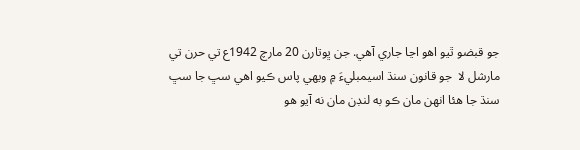جو قبضو ٿيو اهو اڃا جاري آهي. جن ڀوتارن 20 مارچ 1942ع تي حرن تي مارشل لا  جو قانون سنڌ اسيمبليءَ ۾ ويهي پاس ڪيو اهي سڀ جا سڀ سنڌ جا هئا انهن مان ڪو به لنڊن مان نه آيو هو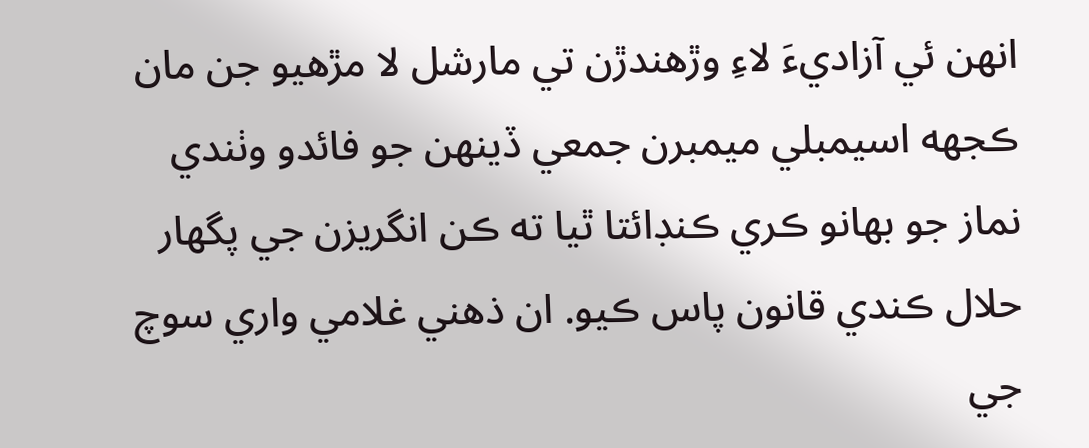انهن ئي آزاديءَ لاءِ وڙهندڙن تي مارشل لا مڙهيو جن مان ڪجهه اسيمبلي ميمبرن جمعي ڏينهن جو فائدو وٺندي نماز جو بهانو ڪري ڪنڊائتا ٿيا ته ڪن انگريزن جي پگھار حلال ڪندي قانون پاس ڪيو. ان ذهني غلامي واري سوچ جي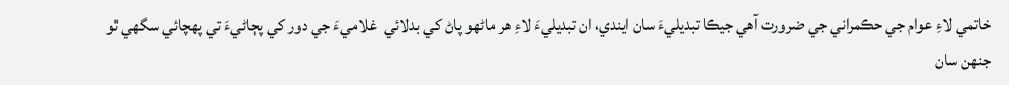خاتمي لاءِ عوام جي حڪمراني جي ضرورت آهي جيڪا تبديليءَ سان ايندي، ان تبديليءَ لاءِ هر ماڻهو پاڻ کي بدلائي  غلاميءَ جي دور کي پڄاڻيءَ تي پهچائي سگهي ٿو جنهن سان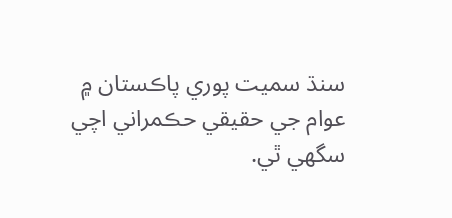سنڌ سميت پوري پاڪستان ۾ عوام جي حقيقي حڪمراني اچي سگهي ٿي.